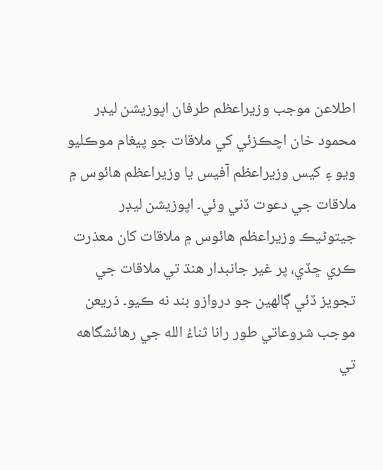اطلاعن موجب وزيراعظم طرفان اپوزيشن ليڊر محمود خان اچڪزئي کي ملاقات جو پيغام موڪليو ويو ۽ کيس وزيراعظم آفيس يا وزيراعظم هائوس ۾ ملاقات جي دعوت ڏني وئي۔ اپوزيشن ليڊر جيتوڻيڪ وزيراعظم هائوس ۾ ملاقات کان معذرت ڪري ڇڏي، پر غير جانبدار هنڌ تي ملاقات جي تجويز ڏئي ڳالهين جو دروازو بند نه ڪيو۔ ذريعن موجب شروعاتي طور رانا ثناءُ الله جي رهائشگاهه تي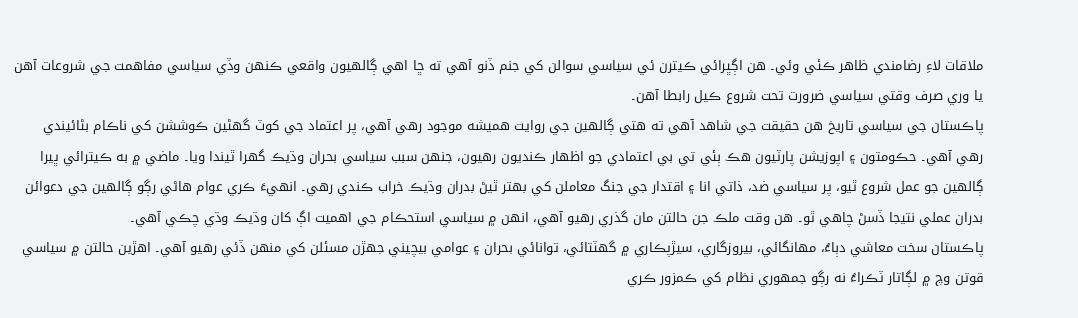ملاقات لاءِ رضامندي ظاهر ڪئي وئي۔ هن اڳڀرائي ڪيترن ئي سياسي سوالن کي جنم ڏنو آهي ته ڇا اهي ڳالهيون واقعي ڪنهن وڏي سياسي مفاهمت جي شروعات آهن يا وري صرف وقتي سياسي ضرورت تحت شروع ڪيل رابطا آهن۔
پاڪستان جي سياسي تاريخ هن حقيقت جي شاهد آهي ته هتي ڳالهين جي روايت هميشه موجود رهي آهي، پر اعتماد جي کوٽ گهڻين ڪوششن کي ناڪام بڻائيندي رهي آهي۔ حڪومتون ۽ اپوزيشن پارٽيون هڪ ٻئي تي بي اعتمادي جو اظهار ڪنديون رهيون، جنهن سبب سياسي بحران وڌيڪ گهرا ٿيندا ويا۔ ماضي ۾ به ڪيترائي ڀيرا ڳالهين جو عمل شروع ٿيو، پر سياسي ضد، ذاتي انا ۽ اقتدار جي جنگ معاملن کي بهتر ٿيڻ بدران وڌيڪ خراب ڪندي رهي۔ انهيءَ ڪري عوام هاڻي رڳو ڳالهين جي دعوائن بدران عملي نتيجا ڏسڻ چاهي ٿو۔ هن وقت ملڪ جن حالتن مان گذري رهيو آهي، انهن ۾ سياسي استحڪام جي اهميت اڳ کان وڌيڪ وڌي چڪي آهي۔
پاڪستان سخت معاشي دٻاءُ، مهانگائي، بيروزگاري، سيڙپڪاري ۾ گهٽتائي، توانائي بحران ۽ عوامي بيچيني جهڙن مسئلن کي منهن ڏئي رهيو آهي۔ اهڙين حالتن ۾ سياسي قوتن وچ ۾ لڳاتار ٽڪراءُ نه رڳو جمهوري نظام کي ڪمزور ڪري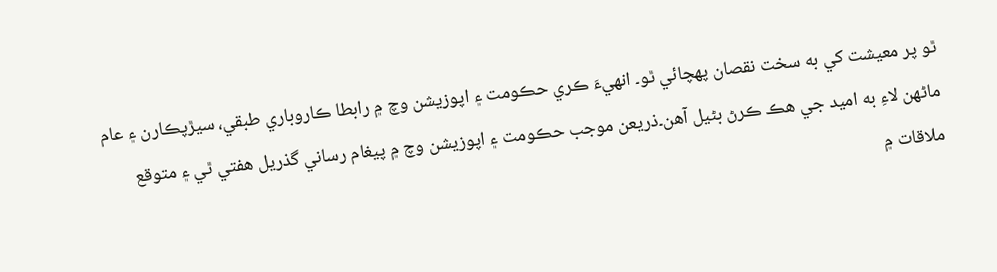ٿو پر معيشت کي به سخت نقصان پهچائي ٿو۔ انهيءَ ڪري حڪومت ۽ اپوزيشن وچ ۾ رابطا ڪاروباري طبقي، سيڙپڪارن ۽ عام ماڻهن لاءِ به اميد جي هڪ ڪرڻ بڻيل آهن۔ذريعن موجب حڪومت ۽ اپوزيشن وچ ۾ پيغام رساني گذريل هفتي ٿي ۽ متوقع ملاقات ۾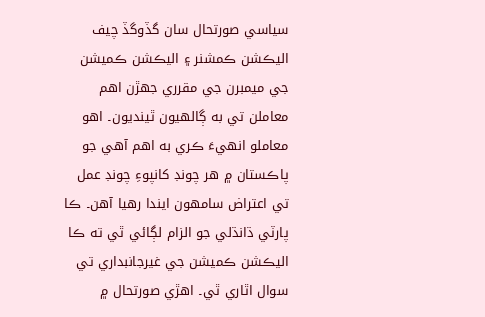سياسي صورتحال سان گڏوگڏ چيف اليڪشن ڪمشنر ۽ اليڪشن ڪميشن جي ميمبرن جي مقرري جهڙن اهم معاملن تي به ڳالهيون ٿينديون۔ اهو معاملو انهيءَ ڪري به اهم آهي جو پاڪستان ۾ هر چونڊ کانپوءِ چونڊ عمل تي اعتراض سامهون ايندا رهيا آهن۔ ڪا پارٽي ڌانڌلي جو الزام لڳائي ٿي ته ڪا اليڪشن ڪميشن جي غيرجانبداري تي سوال اٿاري ٿي۔ اهڙي صورتحال ۾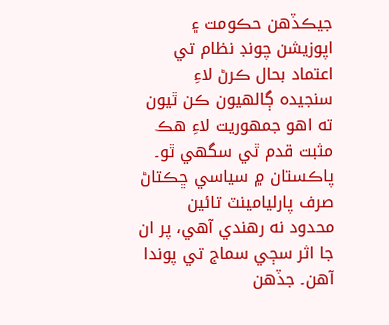جيڪڏهن حڪومت ۽ اپوزيشن چونڊ نظام تي اعتماد بحال ڪرڻ لاءِ سنجيده ڳالهيون ڪن ٿيون ته اهو جمهوريت لاءِ هڪ مثبت قدم ٿي سگهي ٿو۔
پاڪستان ۾ سياسي ڇڪتاڻ صرف پارليامينٽ تائين محدود نه رهندي آهي، پر ان جا اثر سڄي سماج تي پوندا آهن۔ جڏهن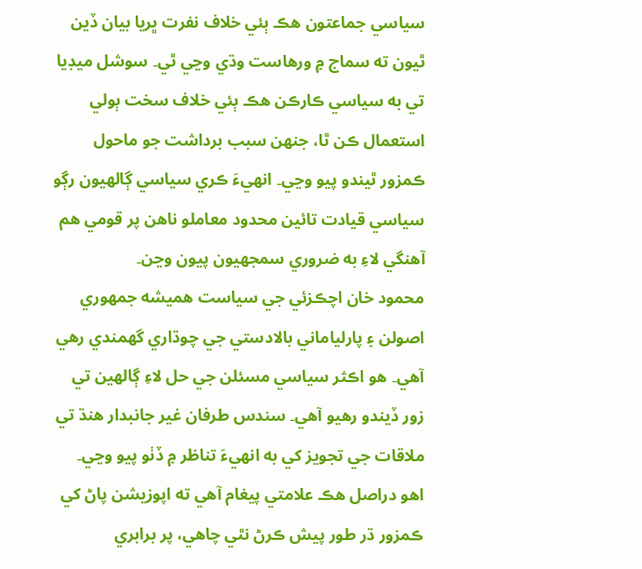سياسي جماعتون هڪ ٻئي خلاف نفرت ڀريا بيان ڏين ٿيون ته سماج ۾ ورهاست وڌي وڃي ٿي۔ سوشل ميڊيا تي به سياسي ڪارڪن هڪ ٻئي خلاف سخت ٻولي استعمال ڪن ٿا، جنهن سبب برداشت جو ماحول ڪمزور ٿيندو پيو وڃي۔ انهيءَ ڪري سياسي ڳالهيون رڳو سياسي قيادت تائين محدود معاملو ناهن پر قومي هم آهنگي لاءِ به ضروري سمجهيون پيون وڃن۔
محمود خان اچڪزئي جي سياست هميشه جمهوري اصولن ۽ پارلياماني بالادستي جي چوڌاري گهمندي رهي آهي۔ هو اڪثر سياسي مسئلن جي حل لاءِ ڳالهين تي زور ڏيندو رهيو آهي۔ سندس طرفان غير جانبدار هنڌ تي ملاقات جي تجويز کي به انهيءَ تناظر ۾ ڏٺو پيو وڃي۔ اهو دراصل هڪ علامتي پيغام آهي ته اپوزيشن پاڻ کي ڪمزور ڌر طور پيش ڪرڻ نٿي چاهي، پر برابري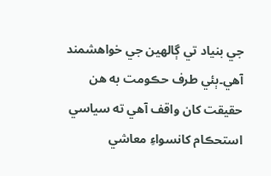جي بنياد تي ڳالهين جي خواهشمند آهي۔ٻئي طرف حڪومت به هن حقيقت کان واقف آهي ته سياسي استحڪام کانسواءِ معاشي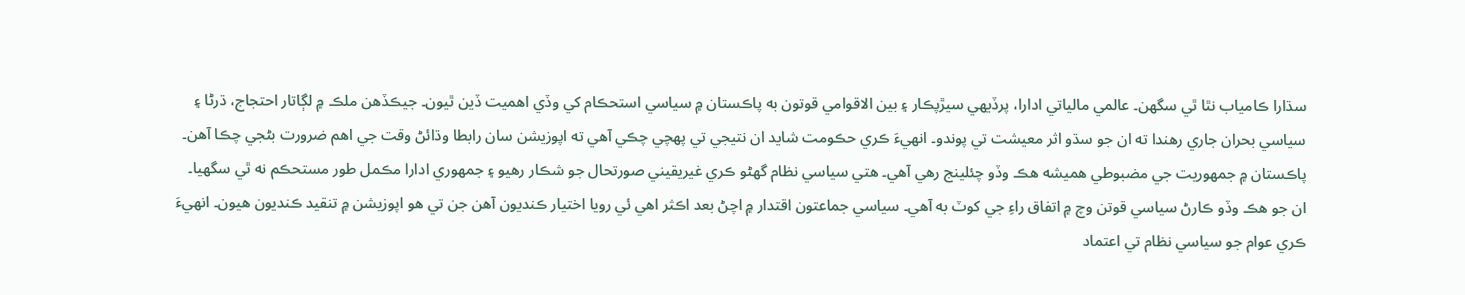سڌارا ڪامياب نٿا ٿي سگهن۔ عالمي مالياتي ادارا، پرڏيهي سيڙپڪار ۽ بين الاقوامي قوتون به پاڪستان ۾ سياسي استحڪام کي وڏي اهميت ڏين ٿيون۔ جيڪڏهن ملڪ ۾ لڳاتار احتجاج، ڌرڻا ۽ سياسي بحران جاري رهندا ته ان جو سڌو اثر معيشت تي پوندو۔ انهيءَ ڪري حڪومت شايد ان نتيجي تي پهچي چڪي آهي ته اپوزيشن سان رابطا وڌائڻ وقت جي اهم ضرورت بڻجي چڪا آهن۔
پاڪستان ۾ جمهوريت جي مضبوطي هميشه هڪ وڏو چئلينج رهي آهي۔ هتي سياسي نظام گهڻو ڪري غيريقيني صورتحال جو شڪار رهيو ۽ جمهوري ادارا مڪمل طور مستحڪم نه ٿي سگهيا۔ ان جو هڪ وڏو ڪارڻ سياسي قوتن وچ ۾ اتفاق راءِ جي کوٽ به آهي۔ سياسي جماعتون اقتدار ۾ اچڻ بعد اڪثر اهي ئي رويا اختيار ڪنديون آهن جن تي هو اپوزيشن ۾ تنقيد ڪنديون هيون۔ انهيءَ ڪري عوام جو سياسي نظام تي اعتماد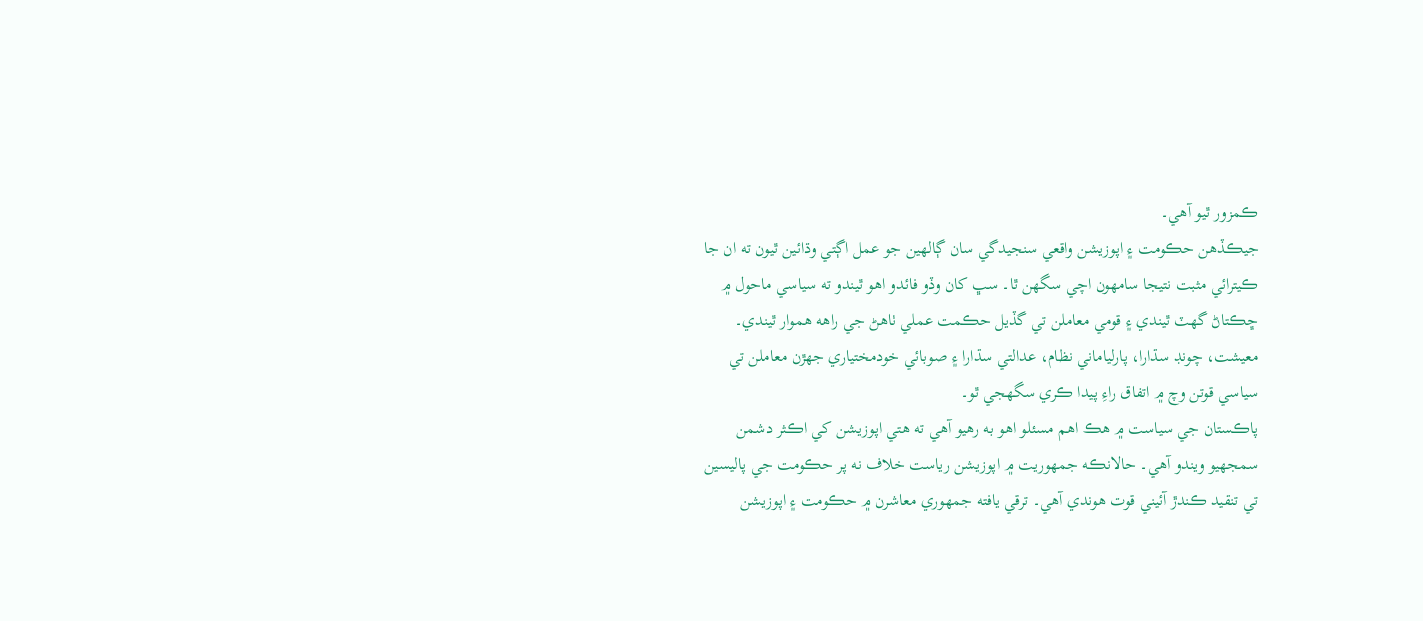ڪمزور ٿيو آهي۔
جيڪڏهن حڪومت ۽ اپوزيشن واقعي سنجيدگي سان ڳالهين جو عمل اڳتي وڌائين ٿيون ته ان جا ڪيترائي مثبت نتيجا سامهون اچي سگهن ٿا۔ سڀ کان وڏو فائدو اهو ٿيندو ته سياسي ماحول ۾ ڇڪتاڻ گهٽ ٿيندي ۽ قومي معاملن تي گڏيل حڪمت عملي ٺاهڻ جي راهه هموار ٿيندي۔ معيشت، چونڊ سڌارا، پارلياماني نظام، عدالتي سڌارا ۽ صوبائي خودمختياري جهڙن معاملن تي سياسي قوتن وچ ۾ اتفاق راءِ پيدا ڪري سگهجي ٿو۔
پاڪستان جي سياست ۾ هڪ اهم مسئلو اهو به رهيو آهي ته هتي اپوزيشن کي اڪثر دشمن سمجهيو ويندو آهي۔ حالانڪه جمهوريت ۾ اپوزيشن رياست خلاف نه پر حڪومت جي پاليسين تي تنقيد ڪندڙ آئيني قوت هوندي آهي۔ ترقي يافته جمهوري معاشرن ۾ حڪومت ۽ اپوزيشن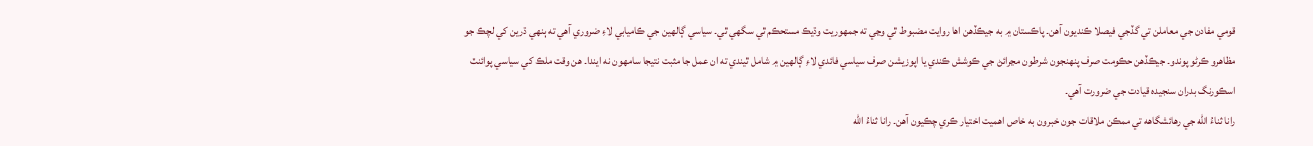قومي مفادن جي معاملن تي گڏجي فيصلا ڪنديون آهن۔ پاڪستان ۾ به جيڪڏهن اها روايت مضبوط ٿي وڃي ته جمهوريت وڌيڪ مستحڪم ٿي سگهي ٿي۔ سياسي ڳالهين جي ڪاميابي لاءِ ضروري آهي ته ٻنهي ڌرين کي لچڪ جو مظاهرو ڪرڻو پوندو۔ جيڪڏهن حڪومت صرف پنهنجون شرطون مڃرائڻ جي ڪوشش ڪندي يا اپوزيشن صرف سياسي فائدي لاءِ ڳالهين ۾ شامل ٿيندي ته ان عمل جا مثبت نتيجا سامهون نه ايندا۔ هن وقت ملڪ کي سياسي پوائنٽ اسڪورنگ بدران سنجيده قيادت جي ضرورت آهي۔
رانا ثناءُ الله جي رهائشگاهه تي ممڪن ملاقات جون خبرون به خاص اهميت اختيار ڪري چڪيون آهن۔ رانا ثناءُ الله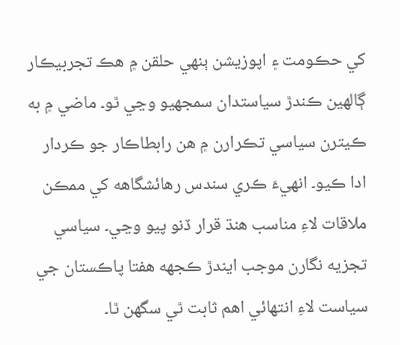کي حڪومت ۽ اپوزيشن ٻنهي حلقن ۾ هڪ تجربيڪار ڳالهين ڪندڙ سياستدان سمجهيو وڃي ٿو۔ ماضي ۾ به ڪيترن سياسي تڪرارن ۾ هن رابطاڪار جو ڪردار ادا ڪيو۔ انهيءَ ڪري سندس رهائشگاهه کي ممڪن ملاقات لاءِ مناسب هنڌ قرار ڏنو پيو وڃي۔ سياسي تجزيه نگارن موجب ايندڙ ڪجهه هفتا پاڪستان جي سياست لاءِ انتهائي اهم ثابت ٿي سگهن ٿا۔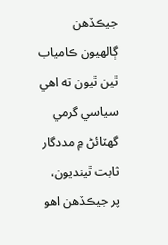جيڪڏهن ڳالهيون ڪامياب ٿين ٿيون ته اهي سياسي گرمي گهٽائڻ ۾ مددگار ثابت ٿينديون، پر جيڪڏهن اهو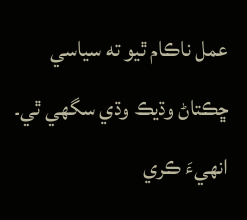عمل ناڪام ٿيو ته سياسي ڇڪتاڻ وڌيڪ وڌي سگهي ٿي۔ انهيءَ ڪري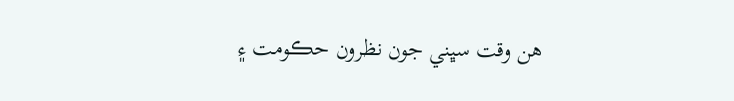هن وقت سڀني جون نظرون حڪومت ۽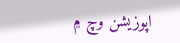اپوزيشن وچ ۾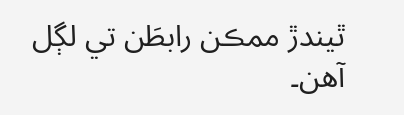ٿيندڙ ممڪن رابطَن تي لڳل آهن۔